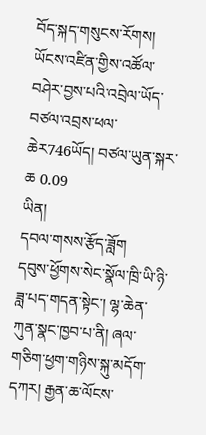བོད་སྐད་གསུངས་རོགས།
ཡོངས་འཛིན་གྱིས་འཚོལ་བཤེར་བྱས་པའི་འབྲེལ་ཡོད་བཙལ་འབྲས་ཕལ་ཆེར746ཡོད། བཙལ་ཡུན་སྐར་ཆ 0.09
ཡིན།
དབལ་གསས་རྩོད་ཟློག
དབུས་ཕྱོགས་སེང་སྣོལ་ཁྲི་ཡི་ཉི་ཟླ་པད་གདན་སྟེང་། ལྷ་ཆེན་ཀུན་སྣང་ཁྱབ་པ་ནི། ཞལ་གཅིག་ཕྱག་གཉིས་སྐུ་མདོག་དཀར། རྒྱན་ཆ་ལོངས་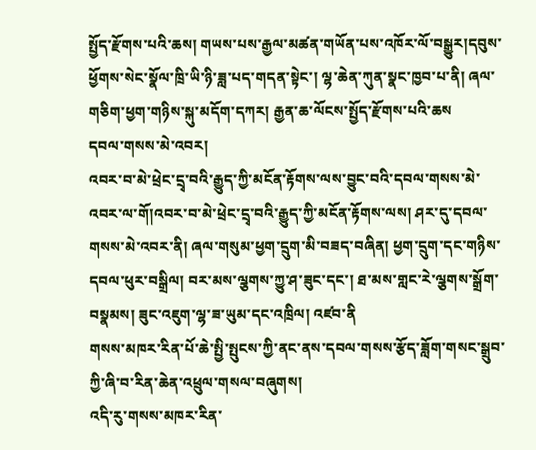སྤྱོད་རྫོགས་པའི་ཆས། གཡས་པས་རྒྱལ་མཚན་གཡོན་པས་འཁོར་ལོ་བསྒྱུར།དབུས་ཕྱོགས་སེང་སྣོལ་ཁྲི་ཡི་ཉི་ཟླ་པད་གདན་སྟེང་། ལྷ་ཆེན་ཀུན་སྣང་ཁྱབ་པ་ནི། ཞལ་གཅིག་ཕྱག་གཉིས་སྐུ་མདོག་དཀར། རྒྱན་ཆ་ལོངས་སྤྱོད་རྫོགས་པའི་ཆས
དབལ་གསས་མེ་འབར།
འབར་བ་མེ་ཕྲེང་དྲྭ་བའི་རྒྱུད་ཀྱི་མངོན་རྟོགས་ལས་བྱུང་བའི་དབལ་གསས་མེ་འབར་ལ་གོ།འབར་བ་མེ་ཕྲེང་དྲྭ་བའི་རྒྱུད་ཀྱི་མངོན་རྟོགས་ལས། ཤར་དུ་དབལ་གསས་མེ་འབར་ནི། ཞལ་གསུམ་ཕྱག་དྲུག་མི་བཟད་བཞིན། ཕྱག་དྲུག་དང་གཉིས་དབལ་ཕུར་བསྒྲིལ། བར་མས་ལྕགས་ཀྱུ་ཤ་ཟུང་དང་། ཐ་མས་གླང་རེ་ལྕགས་སྒྲོག་བསྣམས། ཟུང་འཇུག་ལྷ་ཟ་ཡུམ་དང་འཁྲིལ། འཛབ་ནི
གསས་མཁར་རིན་པོ་ཆེ་སྤྱི་སྤུངས་ཀྱི་ནང་ནས་དབལ་གསས་རྩོད་ཟློག་གསང་སྒྲུབ་ཀྱི་ཞི་བ་རིན་ཆེན་འཕྲུལ་གསལ་བཞུགས།
འདི་རུ་གསས་མཁར་རིན་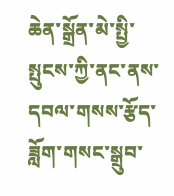ཆེན་སྒྲོན་མེ་སྤྱི་སྤུངས་ཀྱི་ནང་ནས་དབལ་གསས་རྩོད་ཟློག་གསང་སྒྲུབ་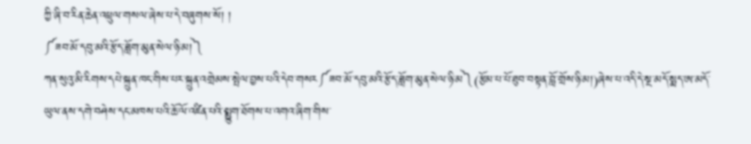ཀྱི་ཞི་བ་རིན་ཆེན་འཕྲུལ་གསལ་ཞེས་པ་དེ་བཞུགས་སོ། །
༼ཟབ་མོ་དབུ་མའི་རྩོད་ཟློག་མུན་སེལ་ཉི་མ།༽
ཀན་སུའུ་མི་རིགས་དཔེ་སྐྲུན་ཁང་གིས་པར་སྐྲུན་འགྲེམས་སྤེལ་བྱས་པའི་དེབ་གསར༼ཟབ་མོ་དབུ་མའི་རྩོད་ཟློག་མུན་སེལ་ཉི་མ༽(རྩོམ་པ་པོ་ཐུབ་བསྟན་བློ་གྲོས་ཉི་མ།)ཞེས་པ་འདི་དེ་སྔ་མདོ་སྨད་ཨ་མདོ་ཡུལ་ནས་དགེ་བཤེས་དང་མཁས་པའི་ཆོ་ལོ་འཛིན་པའི་སྨྱུག་ཐོགས་པ་འགའ་ཞིག་གིས་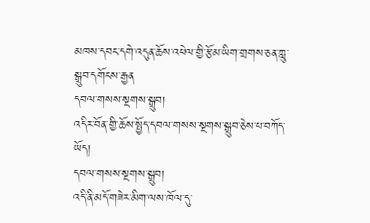མཁས་དབང་དགེ་འདུན་ཆོས་འཕེལ་གྱི་རྩོམ་ཡིག་གྲགས་ཅན་ཀླུ་སྒྲུབ་དགོངས་རྒྱན
དབལ་གསས་སྔགས་སྒྲུབ།
འདིར་བོན་གྱི་ཆོས་སྤྱོད་དབལ་གསས་སྔགས་སྒྲུབ་ཅེས་པ་བཀོད་ཡོད།
དབལ་གསས་སྔགས་སྒྲུབ།
འདི་ནི་མདོ་གཟེར་མིག་ལས་ཁོལ་དུ་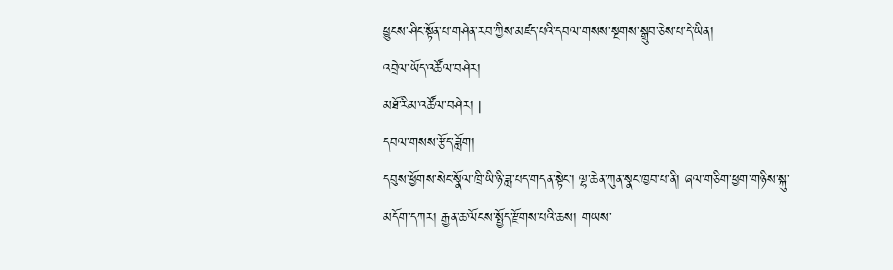ཕྱུངས་ཤིང་སྟོན་པ་གཤེན་རབ་ཀྱིས་མཛད་པའི་དབལ་གསས་སྔགས་སྒྲུབ་ཅེས་པ་དེ་ཡིན།
འབྲེལ་ཡོད་འཚོལ་བཤེར།
མཐོ་རིམ་འཚོལ་བཤེར། |
དབལ་གསས་རྩོད་ཟློག།
དབུས་ཕྱོགས་སེང་སྣོལ་ཁྲི་ཡི་ཉི་ཟླ་པད་གདན་སྟེང་། ལྷ་ཆེན་ཀུན་སྣང་ཁྱབ་པ་ནི། ཞལ་གཅིག་ཕྱག་གཉིས་སྐུ་མདོག་དཀར། རྒྱན་ཆ་ལོངས་སྤྱོད་རྫོགས་པའི་ཆས། གཡས་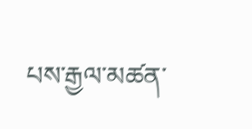པས་རྒྱལ་མཚན་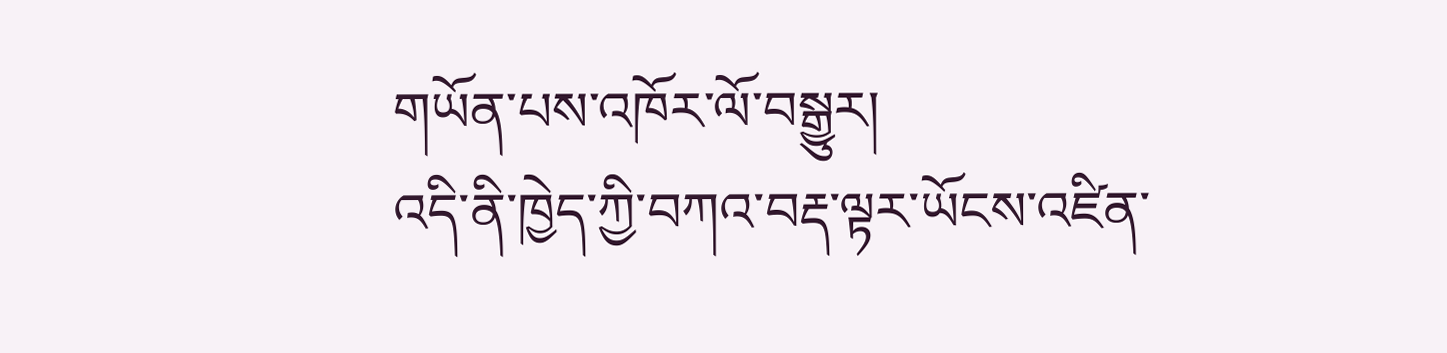གཡོན་པས་འཁོར་ལོ་བསྒྱུར།
འདི་ནི་ཁྱེད་ཀྱི་བཀའ་བརྡ་ལྟར་ཡོངས་འཛིན་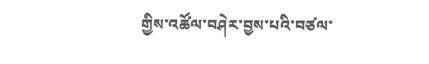གྱིས་འཚོལ་བཤེར་བྱས་པའི་བཙལ་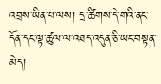འབྲས་ཡིན་པ་ལས། དྲ་ཚིགས་དེ་གའི་ནང་དོན་དང་ལྟ་ཚུལ་ལ་འཐད་འདུན་ཅི་ཡང་བསྟན་མེད།